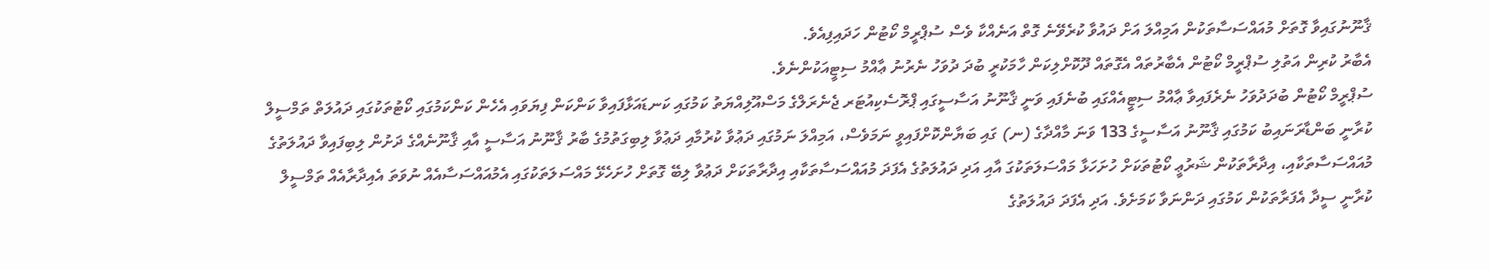ޤާނޫނުގައިވާ ގޮތަށް މުއައްސަސާތަކުން އަމިއްލަ އަށް ދައުވާ ކުރެވޭނެ ގޮތް އަނެއްކާ ވެސް ސުޕްރީމް ކޯޓުން ހަދައިފިއެވެ.
އެބާރު ކުރިން އަތުލި ސުޕްރީމް ކޯޓުން އެބާރުތައް އެގޮތައް ދޫކޮށްލިކަން ހާމަކުރީ ބުދަ ދުވަހު ނެރުނު ޢާއްމު ސިޓީއަކުންނެވެ.
ސުޕްރީމް ކޯޓުން ބުދަދުވަހު ނެރެފައިވާ ޢާއްމު ސިޓީއެއްގައި ބުނެފައި ވަނީ ޤާނޫނު އަސާސީގައި ޕްރޮސެކިއުޓަރ ޖެނެރަލްގެ މަސްއޫލިއްޔަތު ކަމުގައި ކަނޑައަޅާފައިވާ ކަންކަން ފިޔަވައި އެހެން ކަންކަމުގައި ކޯޓުތަކުގައި ދައުލަތް ތަމްސީލް ކުރާނީ ބަންޑާރަނައިބު ކަމުގައި ޤާނޫނު އަސާސީގެ 133 ވަނަ މާއްދާގެ (ނ) ގައި ބަޔާންކޮށްފައިވީ ނަމަވެސް، އަމިއްލަ ނަމުގައި ދަޢުވާ ކުރުމާއި ދަޢުވާ ލިބިގަތުމުގެ ބާރު ޤާނޫނު އަސާސީ އާއި ޤާނޫނެއްގެ ދަށުން ލިބިފައިވާ ދައުލަތުގެ މުއައްސަސާތަކާއި، އިދާރާތަކުން ޝަރުޢީ ކޯޓުތަކަށް ހުށަހަޅާ މައްސަލަތަކުގަ އާއި އަދި ދައުލަތުގެ އެފަދަ މުއައްސަސާތަކާއި އިދާރާތަކަށް ދަޢުވާ ލިބޭ ގޮތަށް ހުށަހެޅޭ މައްސަލަތަކުގައި އެމުއައްސަސާއެއް ނުވަތަ އެއިދާރާއެއް ތަމްސީލް ކުރާނީ ސީދާ އެފަރާތަކުން ކަމުގައި ދަންނަވާ ކަމަށެވެ. އަދި އެފަދަ ދައުލަތުގެ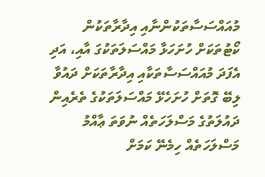މުއައްސަސާތަކުންނާއި އިދާރާތަކުން ކޯޓުތަކަށް ހުށަހަޅާ މައްސަލަތަކުގަ އާއި، އަދި އެފަދަ މުއައްސަސާތަކާއި އިދާރާތަކަށް ދައުވާ ލިބޭ ގޮތަށް ހުށަހެޅޭ މައްސަލަތަކުގެ ތެރެއިން ދައުލަތުގެ މަސްލަހަތެއް ނުވަތަ ޢާއްމު މަސްލަހަތެއް ހިމެނޭ ކަމަށް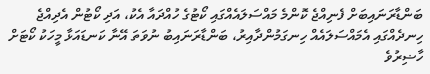ބަންޑާރަނައިބަށް ފެނިއްޖެ ކޮންމެ މައްސަލައެއްގައި ކޯޓުގެ ހުއްދައާ އެކު، އަދި ކޯޓުން އެދިއްޖެ ހިނދެއްގައި އެމައްސަލައެއް ހިނގަމުންދާއިރު، ބަންޑާރަނައިބު ނުވަތަ އޭނާ ކަނޑައަޅާ މީހަކު ކޯޓަށް ހާޟިރުވެ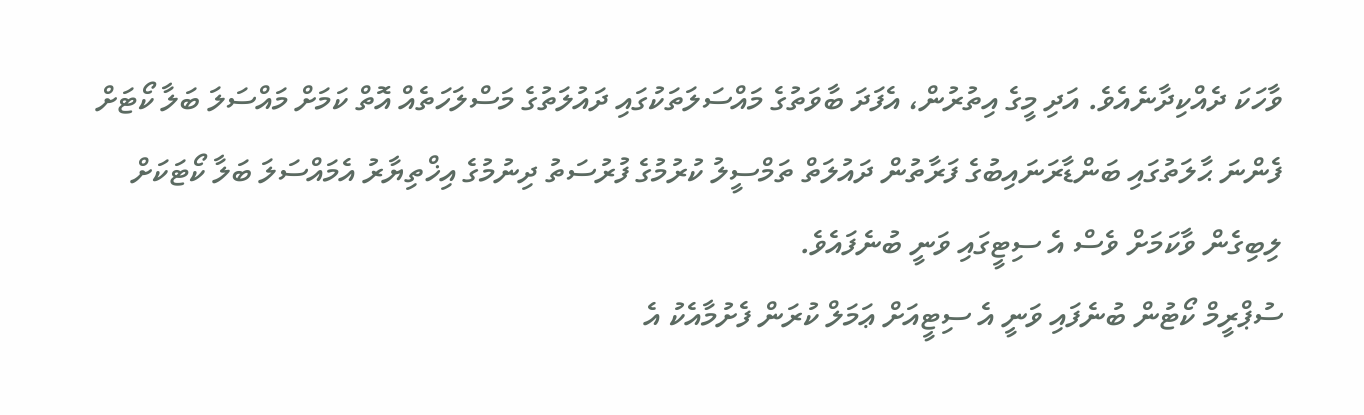ވާހަކަ ދެއްކިދާނެއެވެ. އަދި މީގެ އިތުރުން، އެފަދަ ބާވަތުގެ މައްސަލަތަކުގައި ދައުލަތުގެ މަސްލަހަތެއް އޮތް ކަމަށް މައްސަލަ ބަލާ ކޯޓަށް ފެންނަ ޙާލަތުގައި ބަންޑާރަނައިބުގެ ފަރާތުން ދައުލަތް ތަމްސީލު ކުރުމުގެ ފުރުސަތު ދިނުމުގެ އިޚްތިޔާރު އެމައްސަލަ ބަލާ ކޯޓަކަށް ލިބިގެން ވާކަމަށް ވެސް އެ ސިޓީގައި ވަނީ ބުނެފައެވެ.
ސުޕްރީމް ކޯޓުން ބުނެފައި ވަނީ އެ ސިޓީއަށް ޢަމަލް ކުރަން ފެށުމާއެކު އެ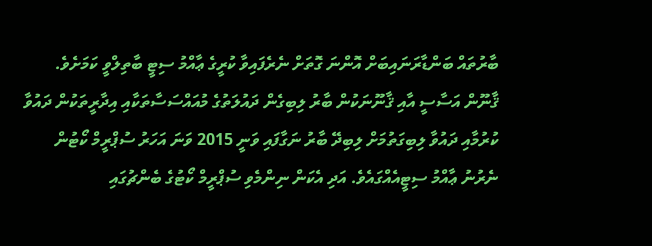ބާރުތައް ބަންޑާރަނައިބަށް އޮންނަ ގޮތަށް ނެރެފައިވާ ކުރީގެ ޢާއްމު ސިޓީ ބާތިލްވީ ކަމަށެވެ.
ޤާނޫން އަސާސީ އާއި ޤާނޫނަކުން ބާރު ލިބިގެން ދައުލަތުގެ މުއައްސަސާތަކާއި އިދާރީތަކުން ދައުވާ ކުރުމާއި ދައުވާ ލިބިގަތުމަށް ލިބިދޭ ބާރު ނަގާފައި ވަނީ 2015 ވަނަ އަހަރު ސުޕްރީމް ކޯޓުން ނެރުނު ޢާއްމު ސިޓީއެއްގައެވެ. އަދި އެކަން ނިންމެވި ސުޕްރީމް ކޯޓުގެ ބެންޗުގައި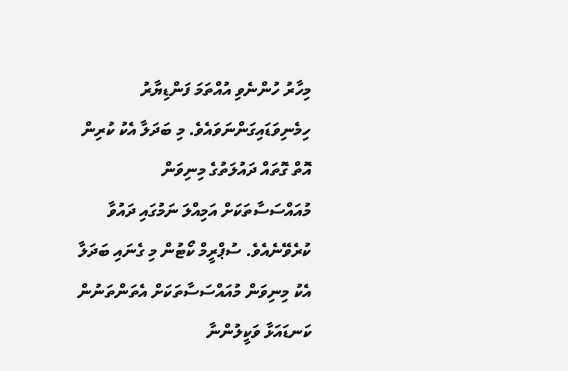މިހާރު ހުންނެވި އުއްތަމަ ފަންޑިޔާރު ހިމެނިވަޑައިގަންނަވައެވެ. މި ބަދަލާ އެކު ކުރިން އޮތް ގޮތައް ދައުލަތުގެ މިނިވަން މުއައްސަސާތަކަށް އަމިއްލަ ނަމުގައި ދައުވާ ކުރެވޭނެއެވެ. ސުޕްރީމް ކޯޓުން މި ގެނައި ބަދަލާ އެކު މިނިވަން މުއައްސަސާތަކަށް އެތަންތަނުން ކަނޑައަޅާ ވަކީލުންނާ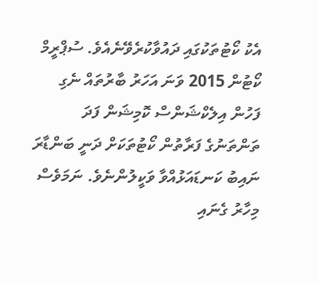އެކު ކޯޓުތަކުގައި ދައުވާކުރެވޭނެއެވެ. ސުޕްރީމް ކޯޓުން 2015 ވަނަ އަހަރު ބާރުތައް ނެގި ފަހުން އިލެކްޝަންސް ކޮމިޝަން ފަދަ ތަންތަނުގެ ފަރާތުން ކޯޓުތަކަށް ދަނީ ބަންޑާރަ ނައިބު ކަނޑައަޅުއްވާ ވަކީލުންނެވެ. ނަމަވެސް މިހާރު ގެނައި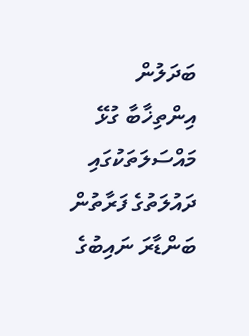ބަދަލުން އިންތިޚާބާ ގުޅޭ މައްސަލަތަކުގައި ދައުލަތުގެ ފަރާތުން ބަންޑާރަ ނައިބުގެ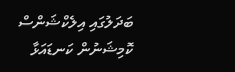ބަދަލުގައި އިލެކްޝަންސް ކޮމިޝަނުން ކަނޑައަޅާ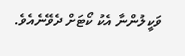ވަކީލުންނާ އެކު ކޯޓަށް ދެވޭނެއެވެ.